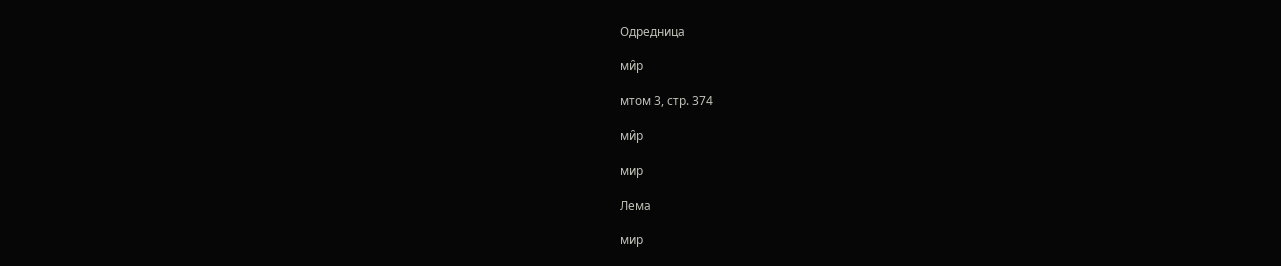Одредница

ми̑р

мтом 3, стр. 374

ми̑р

мир

Лема

мир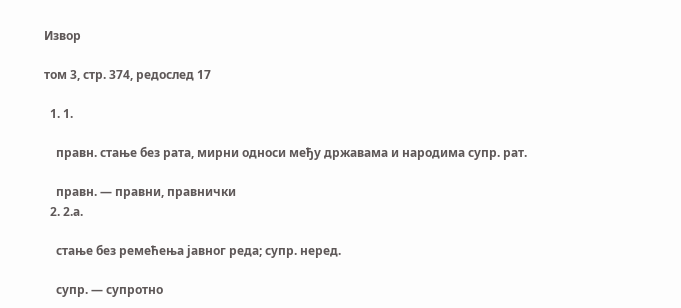Извор

том 3, стр. 374, редослед 17

  1. 1.

    правн. стање без рата, мирни односи међу државама и народима супр. рат.

    правн. — правни, правнички
  2. 2.а.

    стање без ремећења јавног реда; супр. неред.

    супр. — супротно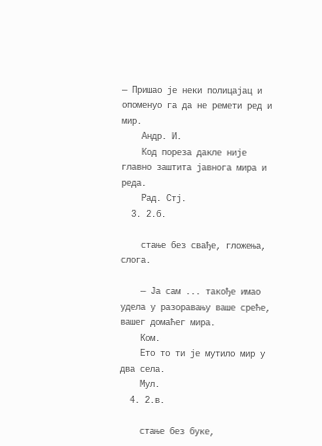— Пришао је неки полицајац и опоменуо га да не ремети ред и мир.
    Андр. И.
    Код пореза дакле није главно заштита јавнога мира и реда.
    Рад. Стј.
  3. 2.б.

    стање без свађе, гложења, слога.

    — Ја сам ... такође имао удела у разоравању ваше среће, вашег домаћег мира.
    Ком.
    Ето то ти је мутило мир у два села.
    Мул.
  4. 2.в.

    стање без буке,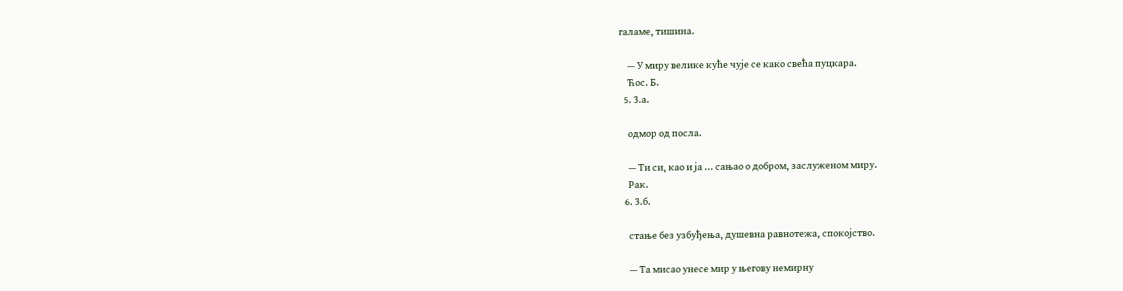галаме, тишина.

    — У миру велике куће чује се како свећа пуцкара.
    Ћос. Б.
  5. 3.а.

    одмор од посла.

    — Ти си, као и ја ... сањао о добром, заслуженом миру.
    Рак.
  6. 3.б.

    стање без узбуђења, душевна равнотежа, спокојство.

    — Та мисао унесе мир у његову немирну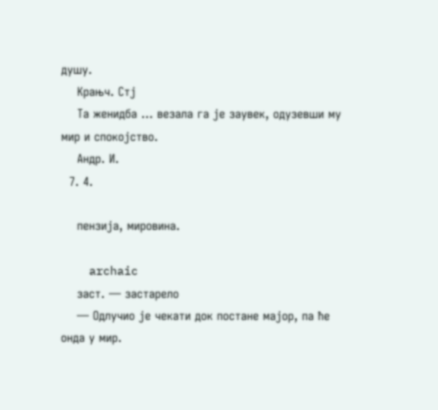душу.
    Крањч. Стј
    Та женидба ... везала га је заувек, одузевши му мир и спокојство.
    Андр. И.
  7. 4.

    пензија, мировина.

    archaic
    заст. — застарело
    — Одлучио је чекати док постане мајор, па ће онда у мир.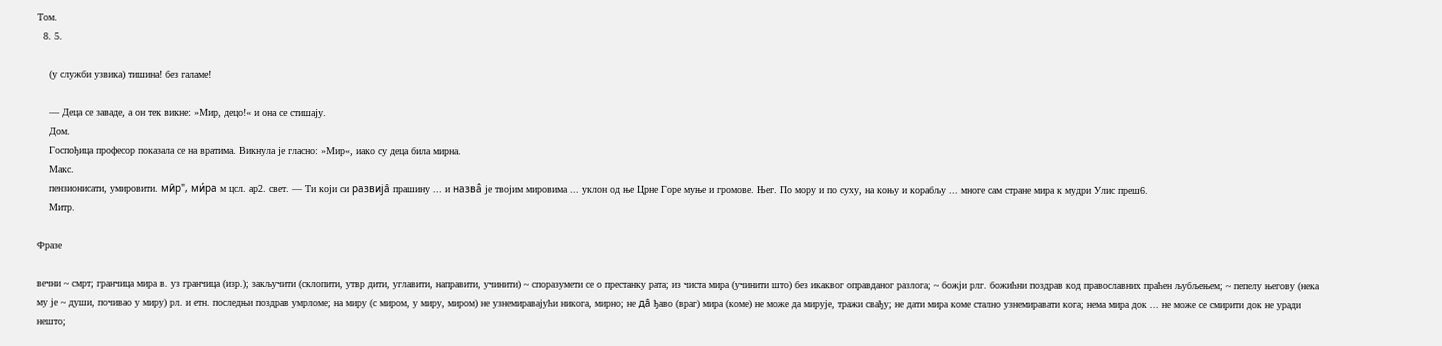Том.
  8. 5.

    (у служби узвика) тишина! без галаме!

    — Деца се заваде, а он тек викне: »Мир, децо!« и она се стишају.
    Дом.
    Госпођица професор показала се на вратима. Викнула је гласно: »Мир«, иако су деца била мирна.
    Макс.
    пензионисати, умировити. ми̑р", ми́ра м цсл. ар2. свет. — Ти који си развија̑ прашину ... и назва̂ је твојим мировима ... уклон од ње Црне Горе муње и громове. Њег. По мору и по суху, на коњу и корабљу ... многе сам стране мира к мудри Улис преш6.
    Митр.

Фразе

вечни ~ смрт; гранчица мира в. уз гранчица (изр.); закључити (склопити, утвр дити, углавити, направити, учинити) ~ споразумети се о престанку рата; из чиста мира (учинити што) без икаквог оправданог разлога; ~ божји рлг. божићни поздрав код православних праћен љубљењем; ~ пепелу његову (нека му је ~ души, почивао у миру) рл. и етн. последњи поздрав умрломе; на миру (с миром, у миру, миром) не узнемиравајући никога, мирно; не да̑ ђаво (враг) мира (коме) не може да мирује, тражи свађу; не дати мира коме стално узнемиравати кога; нема мира док ... не може се смирити док не уради нешто;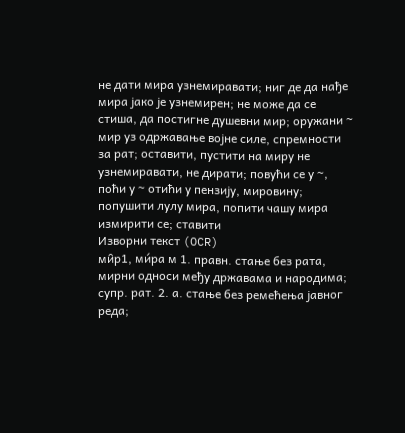не дати мира узнемиравати; ниг де да нађе мира јако је узнемирен; не може да се стиша, да постигне душевни мир; оружани ~ мир уз одржавање војне силе, спремности за рат; оставити, пустити на миру не узнемиравати, не дирати; повући се у ~, поћи у ~ отићи у пензију, мировину; попушити лулу мира, попити чашу мира измирити се; ставити
Изворни текст (OCR)
ми̑р1, ми́ра м 1. правн. стање без рата, мирни односи међу државама и народима; супр. рат. 2. а. стање без ремећења јавног реда;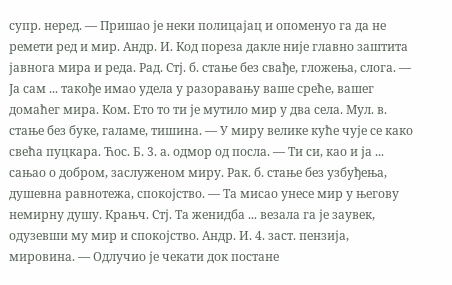супр. неред. — Пришао је неки полицајац и опоменуо га да не ремети ред и мир. Андр. И. Код пореза дакле није главно заштита јавнога мира и реда. Рад. Стј. б. стање без свађе, гложења, слога. — Ја сам ... такође имао удела у разоравању ваше среће, вашег домаћег мира. Ком. Ето то ти је мутило мир у два села. Мул. в. стање без буке, галаме, тишина. — У миру велике куће чује се како свећа пуцкара. Ћос. Б. 3. а. одмор од посла. — Ти си, као и ја ... сањао о добром, заслуженом миру. Рак. б. стање без узбуђења, душевна равнотежа, спокојство. — Та мисао унесе мир у његову немирну душу. Крањч. Стј. Та женидба ... везала га је заувек, одузевши му мир и спокојство. Андр. И. 4. заст. пензија, мировина. — Одлучио је чекати док постане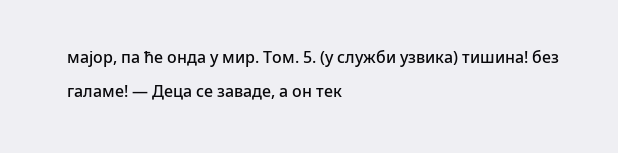мајор, па ће онда у мир. Том. 5. (у служби узвика) тишина! без галаме! — Деца се заваде, а он тек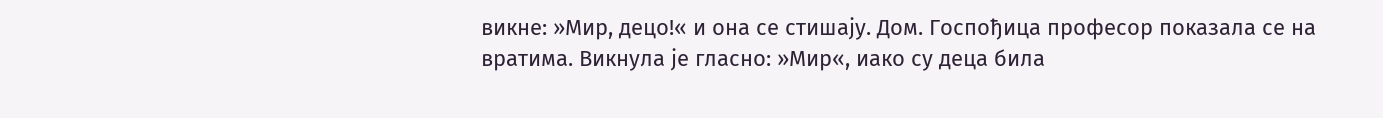викне: »Мир, децо!« и она се стишају. Дом. Госпођица професор показала се на вратима. Викнула је гласно: »Мир«, иако су деца била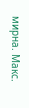мирна. Макс.